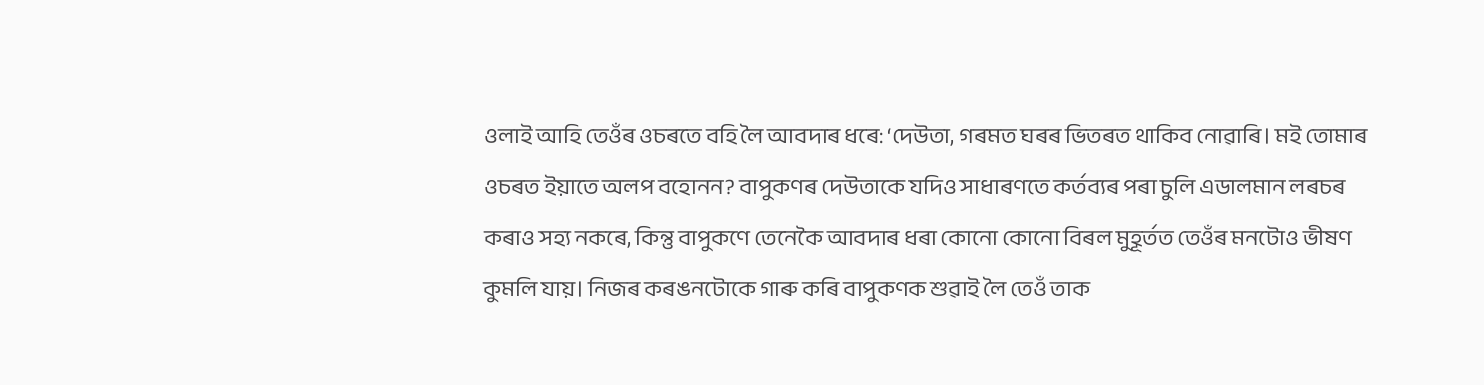ওলাই আহি তেওঁৰ ওচৰতে বহি লৈ আবদাৰ ধৰে: ‘দেউতা, গৰমত ঘৰৰ ভিতৰত থাকিব নোৱাৰি। মই তোমাৰ ওচৰত ইয়াতে অলপ বহোনন? বাপুকণৰ দেউতাকে যদিও সাধাৰণতে কৰ্তব্যৰ পৰা চুলি এডালমান লৰচৰ কৰাও সহ্য নকৰে, কিন্তু বাপুকণে তেনেকৈ আবদাৰ ধৰা কোনো কোনো বিৰল মুহূৰ্তত তেওঁৰ মনটোও ভীষণ কুমলি যায়। নিজৰ কৰঙনটোকে গাৰু কৰি বাপুকণক শুৱাই লৈ তেওঁ তাক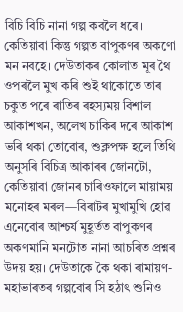বিচি বিচি নানা গল্প কবলৈ ধৰে। কেতিয়াবা কিন্তু গল্পত বাপুকণৰ অকণো মন নবহে। দেউতাকৰ কোলাত মূৰ থৈ ওপৰলৈ মুখ কৰি শুই থাকোতে তাৰ চকুত পৰে ৰাতিৰ ৰহস্যময় বিশাল আকাশখন, অলেখ চাকিৰ দৰে আকাশ ভৰি থকা তোবোৰ, শুক্লপক্ষ হলে তিথি অনুসৰি বিচিত্ৰ আকাৰৰ জোনটো, কেতিয়াবা জোনৰ চাৰিওফালে মায়াময় মনোহৰ মৰল—বিৰাটৰ মুখামুখি হোৱ এনেবোৰ আশ্চৰ্য মুহূৰ্তত বাপুকণৰ অকণমানি মনটোত নানা আচৰিত প্ৰশ্নৰ উদয় হয়। দেউতাকে কৈ থকা ৰামায়ণ-মহাভাৰতৰ গল্পবোৰ সি হঠাৎ শুনিও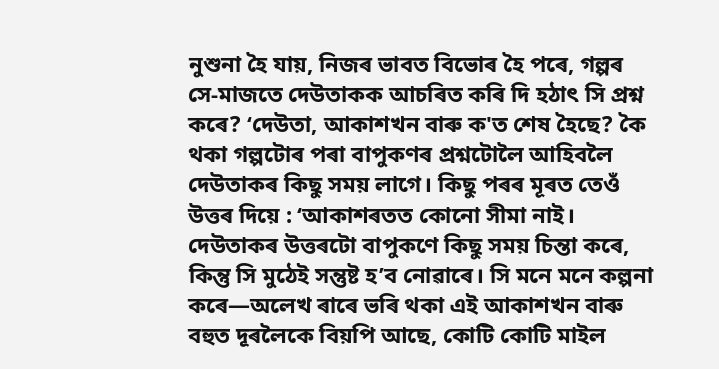নুশুনা হৈ যায়, নিজৰ ভাবত বিভোৰ হৈ পৰে, গল্পৰ সে-মাজতে দেউতাকক আচৰিত কৰি দি হঠাৎ সি প্ৰশ্ন কৰে? ‘দেউতা, আকাশখন বাৰু ক'ত শেষ হৈছে? কৈ থকা গল্পটোৰ পৰা বাপুকণৰ প্ৰশ্নটোলৈ আহিবলৈ দেউতাকৰ কিছু সময় লাগে। কিছু পৰৰ মূৰত তেওঁ উত্তৰ দিয়ে : ‘আকাশৰতত কোনো সীমা নাই। দেউতাকৰ উত্তৰটো বাপুকণে কিছু সময় চিন্তা কৰে, কিন্তু সি মুঠেই সন্তুষ্ট হ’ব নোৱাৰে। সি মনে মনে কল্পনা কৰে—অলেখ ৰাৰে ভৰি থকা এই আকাশখন বাৰু বহুত দূৰলৈকে বিয়পি আছে, কোটি কোটি মাইল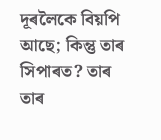দূৰলৈকে বিয়পি আছে; কিন্তু তাৰ সিপাৰত? তাৰ তাৰ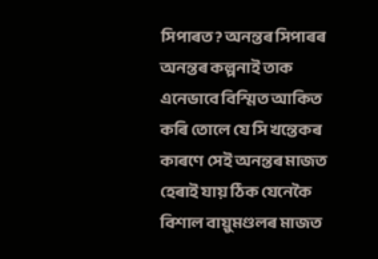সিপাৰত? অনন্তৰ সিপাৰৰ অনন্তৰ কল্পনাই তাক এনেভাবে বিস্মিত আকিত কৰি তোলে যে সি খন্তেকৰ কাৰণে সেই অনন্তৰ মাজত হেৰাই যায় ঠিক যেনেকৈ বিশাল বায়ুমণ্ডলৰ মাজত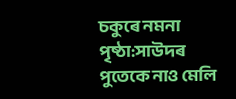চকুৰে নমনা
পৃষ্ঠা:সাউদৰ পুতেকে নাও মেলি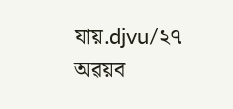যায়.djvu/২৭
অৱয়ব